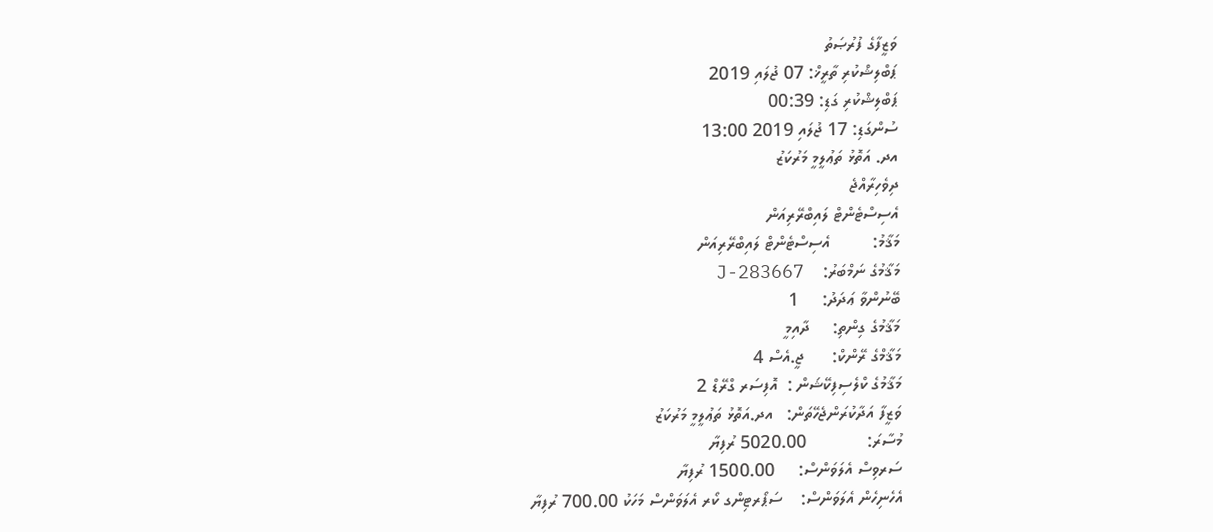ވަޒީފާގެ ފުރުޞަތު
ޕަބްލިޝްކުރި ތާރީޚް: 07 ޖުލައި 2019
ޕަބްލިޝްކުރި ގަޑި: 00:39
ސުންގަޑި: 17 ޖުލައި 2019 13:00
އދ. އަތޮޅު ތަޢުލީމީ މަރުކަޒު
ދިވެހިރާއްޖެ
އެސިސްޓެންޓް ލައިބްރޭރިއަން
މަޤާމު:         އެސިސްޓެންޓް ލައިބްރޭރިއަން
މަޤާމުގެ ނަމްބަރު:    J-283667
ބޭނުންވާ ޢަދަދު:     1
މަޤާމުގެ ގިންތި:     ދާއިމީ
މަޤާމްގެ ރޭންކް:      ޖީ.އެސް 4
މަޤާމުގެ ކްލެސިފިކޭޝަން :  އޮފިސަރ ގްރޭޑް 2
ވަޒީފާ އަދާކުރަންޖެހޭތަން:   އދ.އަތޮޅު ތަޢުލީމީ މަރުކަޒު
މުސާރަ:             5020.00 ރުފިޔާ
ސަރވިސް އެލަވަންސް:     1500.00 ރުފިޔާ
އެހެނިހެން އެލަވަންސް:    ސަޕޯރޓިންގ ކޯރ އެލަވަންސް މަހަކު 700.00 ރުފިޔާ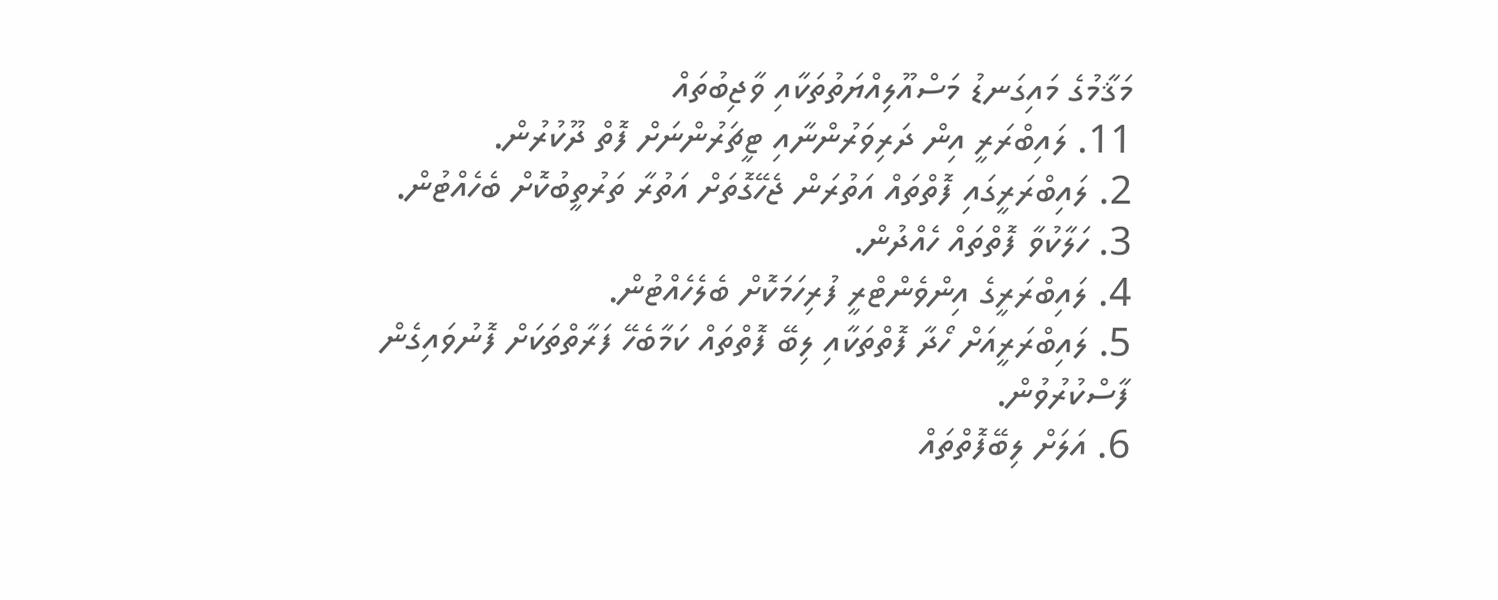މަޤާމުގެ މައިގަނޑު މަސްއޫލިއްޔަތުތަކާއި ވާޖިބުތައް
11. ލައިބްރަރީ އިން ދަރިވަރުންނާއި ޓީޗަރުންނަށް ފޮތް ދޫކުރުން.
2. ލައިބްރަރީގައި ފޮތްތައް އަތުރަން ޖެހޭގޮތަށް އަތުރާ ތަރުތީބުކޮށް ބެހެއްޓުން.
3. ހަލާކުވާ ފޮތްތައް ހެއްދުން.
4. ލައިބްރަރީގެ އިންވެންޓްރީ ފުރިހަމަކޮށް ބެލެހެއްޓުން.
5. ލައިބްރަރީއަށް ހޯދާ ފޮތްތަކާއި ލިބޭ ފޮތްތައް ކަމާބެހޭ ފަރާތްތަކަށް ފޮނުވައިގެން ފާސްކުރުވުން.
6. އަލަށް ލިބޭފޮތްތައް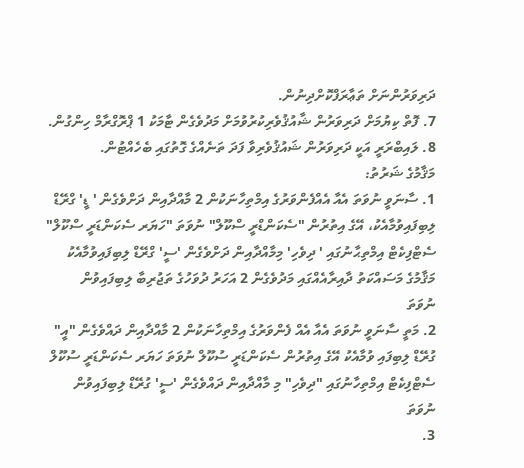ދަރިވަރުންނަށް ތަޢާރަފްކޮށްދިނުން.
7. ފޮތް ކިޔުމަށް ދަރިވަރުން ޝާއުޤުވެރިކުރުވުމަށް މަދުވެގެން ޓާމަކު 1 ޕްރޮގްރާމް ހިންގުން.
8. ލައިބްރަރީ އަކީ ދަރިވަރުން ޝައުޤުވެރިވާ ފަދަ ތަނެއްގެ ގޮތުގައި ބެހެއްޓުން.
މަޤާމުގެ ޝަރުތު:
1. ސާނަވީ ނުވަތަ އެއާ އެއްފެންވަރުގެ އިމްތިހާނަކުން 2 މާއްދާއިން ދަށްވެގެން ' ޑީ' ގްރޭޑް ލިބިފައިވުމާއެކު، އޭގެ އިތުރުން "ސެކަންޑްރީ ސްކޫލް" ނުވަތަ "ހަޔަރ ސެކަންޑަރީ ސްކޫލް" ސެޓްފިކެޓް އިމްތިޙާނުގައި ' ދިވެހި' މިމާއްދާއިން ދަށްވެގެން 'ސީ' ގްރޭޑް ލިބިފައިވުމާއެކު މަޤާމުގެ މަސައްކަތު ދާއިރާއެއްގައި މަދުވެގެން 2 އަހަރު ދުވަހުގެ ތަޖުރިބާ ލިބިފައިވުން
ނުވަތަ
2. މަތީ ސާނަވީ ނުވަތަ އެއާ އެއް ފެންވަރުގެ އިމްތިހާނަކުން 2 މާއްދާއިން ދައްވެގެން "އީ" ގުރޭޑް ލިބިފައި ވުމާއެކު އޭގެ އިތުރުން ސެކަންޑަރީ ސުކޫލް ނުވަތަ ހަޔަރ ސެކަންޑަރީ ސުކޫލް ސެޓްފިކެޓް އިމްތިހާނުގައި "ދިވެހި" މި މާއްދާއިން ދައްވެގެން 'ސީ' ގުރޭޑް ލިބިފައިވުން
ނުވަތަ
3.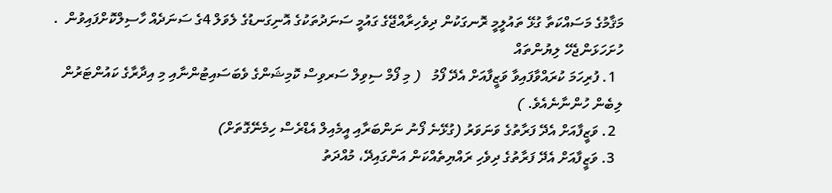މަޤާމުގެ މަސައްކަތާ ގުޅޭ ތައުލީމީ ރޮނގަކުން ދިވެހިރާއްޖޭގެ ގައުމީ ސަނަދުތަކުގެ އޮނިގަނޑުގެ ލެވަލް 4ގެ ސަނަދެއް ހާސިލްކޮށްފައިވުން  .
ހުށަހަޅަންޖެހޭ ލިޔުންތައް
  1. ފުރިހަމަ ކުރައްވާފައިވާ ވަޒީފާއަށް އެދޭ ފޯމު   ( މި ފޯމް ސިވިލް ސަރވިސް ކޮމިޝަންގެ ވެބަސައިޓުންނާއި މި އިދާރާގެ ކައުންޓަރުން ލިބެން ހުންނާނެއެވެ. )
  2. ވަޒީފާއަށް އެދޭ ފަރާތުގެ ވަނަވަރު (ގުޅޭނެ ފޯނު ނަންބަރާއި އީމެއިލް އެޑްރެސް ހިމެނޭގޮތަށް)
  3. ވަޒީފާއަށް އެދޭ ފަރާތުގެ ދިވެހި ރައްޔިތެއްކަން އަންގައިދޭ، މުއްދަތު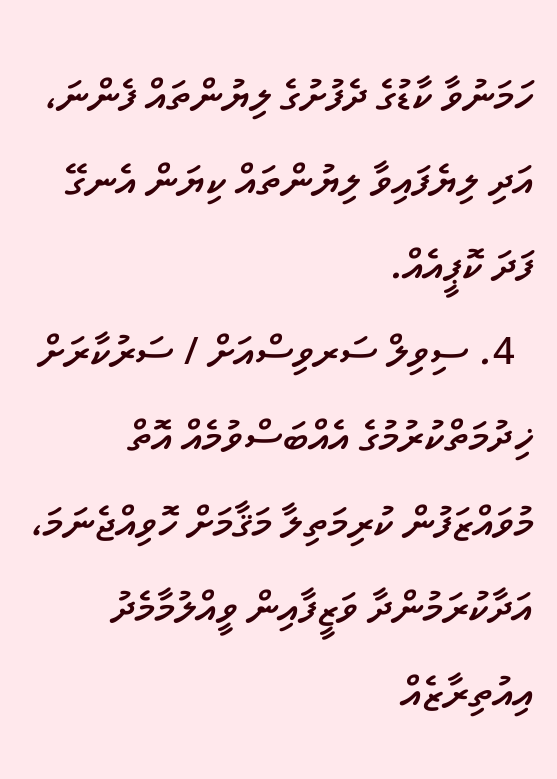ހަމަނުވާ ކާޑުގެ ދެފުށުގެ ލިޔުންތައް ފެންނަ، އަދި ލިޔެފައިވާ ލިޔުންތައް ކިޔަން އެނގޭ ފަދަ ކޮޕީއެއް.
  4. ސިވިލް ސަރވިސްއަށް / ސަރުކާރަށް ޚިދުމަތްކުރުމުގެ އެއްބަސްވުމެއް އޮތް މުވައްޒަފުން ކުރިމަތިލާ މަޤާމަށް ހޮވިއްޖެނަމަ، އަދާކުރަމުންދާ ވަޒީފާއިން ވީއްލުމާމެދު އިއުތިރާޒެއް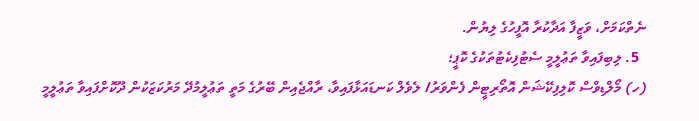ނެތްކަމަށް، ވަޒީފާ އަދާކުރާ އޮފީހުގެ ލިޔުން.
  5. ލިބިފައިވާ ތަޢުލީމީ ސެޓުފިކެޓުތަކުގެ ކޮޕީ؛
(ހ) މޯލްޑިވްސް ކޮލިފިކޭޝަން އޮތޯރިޓީން ފެންވަރު/ ލެވެލް ކަނޑައަޅާފައިވާ، ރާއްޖެއިން ބޭރުގެ މަތީ ތަޢުލީމުދޭ މަރުކަޒަކުން ދޫކޮށްފައިވާ ތަޢުލީމީ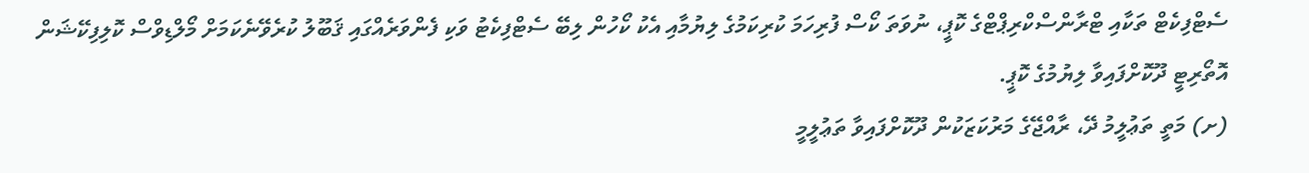ސެޓްފިކެޓް ތަކާއި ޓްރާންސްކްރިޕްޓްގެ ކޮޕީ، ނުވަތަ ކޯސް ފުރިހަމަ ކުރިކަމުގެ ލިޔުމާއި އެކު ކޯހުން ލިބޭ ސެޓްފިކެޓު ވަކި ފެންވަރެއްގައި ޤަބޫލު ކުރެވޭނެކަމަށް މޯލްޑިވްސް ކޮލިފިކޭޝަން އޮތޯރިޓީ ދޫކޮށްފައިވާ ލިޔުމުގެ ކޮޕީ.
(ށ) މަތީ ތަޢުލީމު ދޭ، ރާއްޖޭގެ މަރުކަޒަކުން ދޫކޮށްފައިވާ ތަޢުލީމީ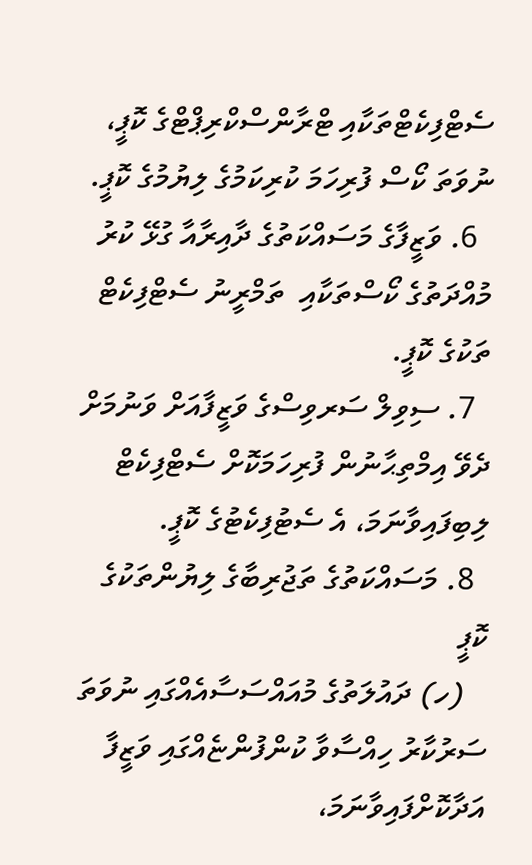ސެޓްފިކެޓްތަކާއި ޓްރާންސްކްރިޕްޓްގެ ކޮޕީ، ނުވަތަ ކޯސް ފުރިހަމަ ކުރިކަމުގެ ލިޔުމުގެ ކޮޕީ.
  6. ވަޒީފާގެ މަސައްކަތުގެ ދާއިރާއާ ގުޅޭ ކުރު މުއްދަތުގެ ކޯސްތަކާއި  ތަމްރީނު ސެޓްފިކެޓް ތަކުގެ ކޮޕީ.
  7. ސިވިލް ސަރވިސްގެ ވަޒީފާއަށް ވަނުމަށް ދެވޭ އިމްތިޙާނުން ފުރިހަމަކޮށް ސެޓްފިކެޓް ލިބިފައިވާނަމަ، އެ ސެޓުފިކެޓުގެ ކޮޕީ.
  8. މަސައްކަތުގެ ތަޖުރިބާގެ ލިޔުންތަކުގެ ކޮޕީ
   (ހ) ދައުލަތުގެ މުއައްސަސާއެއްގައި ނުވަތަ ސަރުކާރު ހިއްސާވާ ކުންފުންޏެއްގައި ވަޒީފާ އަދާކޮށްފައިވާނަމަ،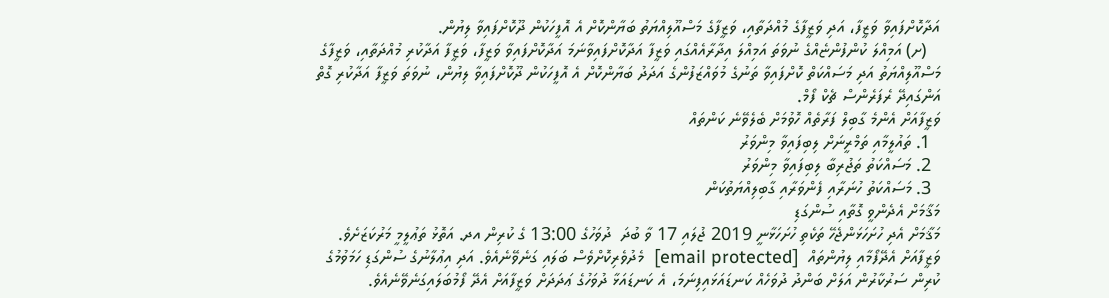އަދާކޮށްފައިވާ ވަޒީފާ، އަދި ވަޒީފާގެ މުއްދަތާއި، ވަޒީފާގެ މަސްއޫލިއްޔަތު ބަޔާންކޮށް އެ އޮފީހަކުން ދޫކޮށްފައިވާ ލިޔުން.
   (ށ) އަމިއްލަ ކުންފުންޏެއްގެ ނުވަތަ އަމިއްލަ އިދާރާއެއްގައި ވަޒީފާ އަދާކޮށްފައިވާނަމަ އަދާކޮށްފައިވާ ވަޒީފާ، ވަޒީފާ އަދާކުރި މުއްދަތާއި، ވަޒީފާގެ މަސްއޫލިއްޔަތު އަދި މަސައްކަތް ކޮށްފައިވާ ތަނުގެ މުވައްޒަފުންގެ އަދަދު ބަޔާންކޮށް އެ އޮފީހަކުން ދޫކޮށްފައިވާ ލިޔުން، ނުވަތަ ވަޒީފާ އަދާކުރި ގޮތް އަންގައިދޭ ރެފަރެންސް ޗެކް ފޯމް.
ވަޒީފާއަށް އެންމެ ގާބިލް ފަރާތެއް ހޮވުމަށް ބެލެވޭނެ ކަންތައް
  1. ތައުލީމާއި ތަމްރީނަށް ލިބިފައިވާ މިންވަރު
  2. މަސައްކަތު ތަޖުރިބާ ލިބިފައިވާ މިންވަރު
  3. މަސައްކަތު ހުނަރާއި ފެންވަރާއި ގާބިލިއްޔަތުކަން
މަޤާމަށް އެދެންވީ ގޮތާއި ސުންގަޑި
މަޤާމަށް އެދި ހުށަހަޅަންޖެހޭ ތަކެތި ހުށަހަޅާނީ 2019 ޖުލައި 17 ވާ ބުދަ  ދުވަހުގެ 13:00 ގެ ކުރިން އދ. އަތޮޅު ތަޢުލީމީ މަރުކަޒަށެވެ. ވަޒީފާއަށް އެދޭފޯމާއި ލިޔުންތައް  [email protected]  މެދުވެރިކޮށްވެސް ބަލައި ގަނެވޭނެއެވެ. އަދި އިޢުލާނުގެ ސުންގަޑި ހަމަވުމުގެ ކުރިން ސަރުކާރުން އަލަށް ބަންދު ދުވަހެއް ކަނޑައަޅައިފިނަމަ، އެ ކަނޑައަޅާ ދުވަހުގެ ޢަދަދަށް ވަޒީފާއަށް އެދޭ ފޯމުބަލައިގަނެވޭނެއެވެ.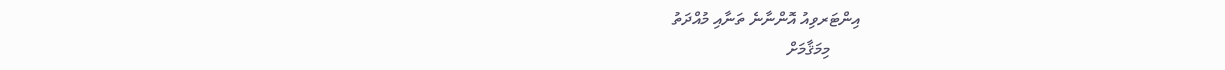އިންޓަރވިއު އޮންނާނެ ތަނާއި މުއްދަތު
       މިމަޤާމަށް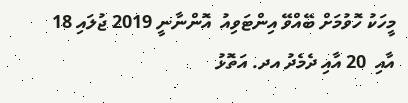މީހަކު ހޮވުމަށް ބޭއްވޭ އިންޓަވިއު  އޮންނާނީ 2019 ޖުލައި 18 އާއި  20 އާއި ދެމެދު އދ. އަތޮޅު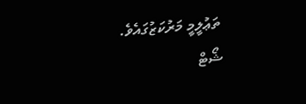ތަޢުލީމީ މަރުކަޒުގައެވެ.
ޝޯޓް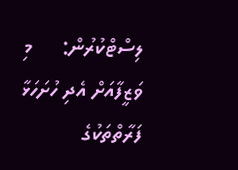ލިސްޓްކުރުން:     މި ވަޒީފާއަށް އެދި ހުށަހަޅާ ފަރާތްތަކުގެ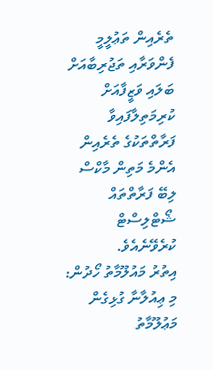ތެރެއިން ތަޢުލީމީ ފެންވަރާއި ތަޖުރިބާއަށް ބަލައި ވަޒީފާއަށް ކުރިމަތިލާފައިވާ ފަރާތްތަކުގެ ތެރެއިން އެންމެ މަތިން މާކްސް ލިބޭ ފަރާތްތައް ޝޯޓްލިސްޓް ކުރެވޭނެއެވެ.
އިތުރު މައުލޫމާތު ހޯދުން:
މި ޢިއުލާނާ ގުޅިގެން މަޢުލޫމާތު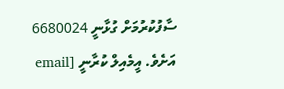ސާފުކުރުމަށް ގުޅާނީ 6680024 އަށެވެ. އީމެއިލް ކުރާނީ [email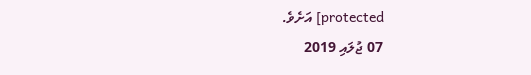protected] އަށެވެ.
07 ޖުލައި 2019